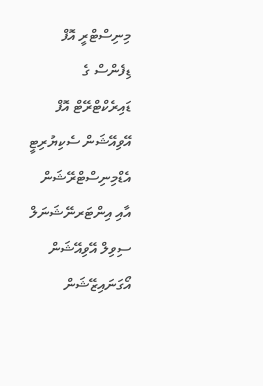މިނިސްޓްރީ އޮފް ޑިފެންސް ގެ ޑައިރެކްޓްރޭޓް އޮފް އޭވިއޭޝަން ސެކިޔުރިޓީ އެޑްމިނިސްޓްރޭޝަން އާއި އިންޓަރނޭޝަނަލް ސިވިލް އޭވިއޭޝަން އޯގަނައިޒޭޝަން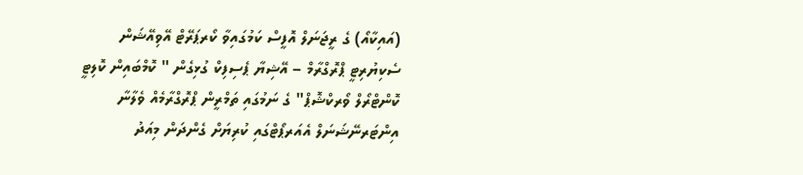(އައިކާއޯ) ގެ ރީޖަނަލް އޮފީސް ކަމުގައިވާ ކޯރޕަރޭޓް އޭވިއޭޝަން ސެކިޔުރިޓީ ޕްރޮގްރާމް – އޭޝިޔާ ޕެސިފިކް ގުޅިގެން " ކޮމްބައިން ކޮލިޓީ ކޮންޓްރޯލް ވޯރކްޝޮޕް" ގެ ނަމުގައި ތަމްރީން ޕްރޮގްރާމެއް ވެލާނާ އިންޓަރނޭޝަނަލް އެއަރޕޯޓްގައި ކުރިޔަށް ގެންދަން މިއަދު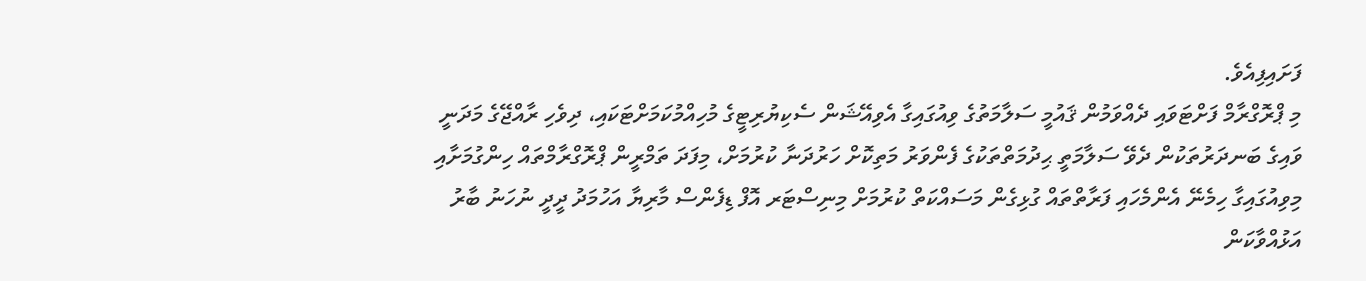ފަށައިފިއެވެ.
މި ޕްރޮގްރާމް ފަށްޓަވައި ދެއްވަމުން ޤައުމީ ސަލާމަތުގެ ވިއުގައިގާ އެވިއޭޝަން ސެކިޔުރިޓީގެ މުހިއްމުކަމަށްޓަކައި، ދިވެހި ރާއްޖޭގެ މަދަނީ ވައިގެ ބަނދަރުތަކުން ދެވޭ ސަލާމަތީ ޙިދުމަތްތަކުގެ ފެންވަރު މަތިކޮށް ހަރުދަނާ ކުރުމަށް، މިފަދަ ތަމްރީން ޕްރޮގްރާމްތައް ހިންގުމަށާއި މިވިއުގައިގާ ހިމެނޭ އެންމެހައި ފަރާތްތައް ގުޅިގެން މަސައްކަތް ކުރުމަށް މިނިސްޓަރ އޮފް ޑިފެންސް މާރިޔާ އަހުމަދު ދީދީ ނުހަނު ބާރު އަޅުއްވާކަން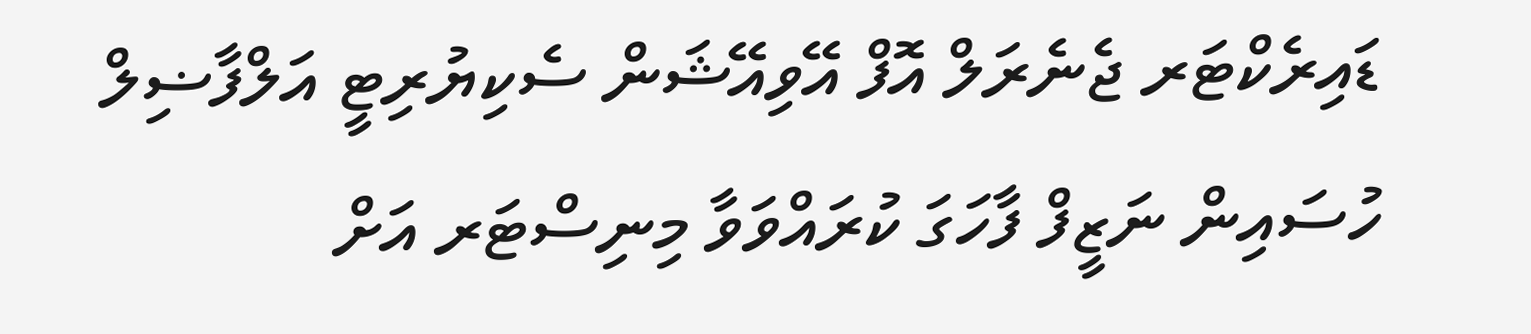ޑައިރެކްޓަރ ޖެނެރަލް އޮފް އޭވިއޭޝަން ސެކިޔުރިޓީ އަލްފާޟިލް ހުސައިން ނަޒީފް ފާހަގަ ކުރައްވަވާ މިނިސްޓަރ އަށް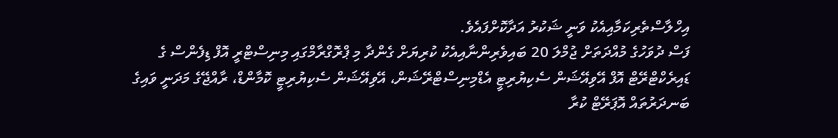އިހްލާސްތެރިކަމާއިއެކު ވަނީ ޝަކުރު އަދާކޮށްފައެވެ.
ފަސް ދުވަހުގެ މުއްދަތަށް ޖުމްލަ 20 ބައިވެރިންނާއިއެކު ކުރިޔަށް ގެންދާ މި ޕްރޮގްރާމްގައި މިނިސްޓްރީ އޮފް ޑިފެންސް ގެ ޑައިރެކްޓްރޭޓް އޮފް އޭވިއޭޝަން ސެކިޔުރިޓީ އެޑްމިނިސްޓްރޭޝަން، އޭވިއޭޝަން ސެކިޔުރިޓީ ކޮމާންޑް، ރާއްޖޭގެ މަދަނީ ވައިގެ ބަނދަރުތައް އޮޕަރޭޓް ކުރާ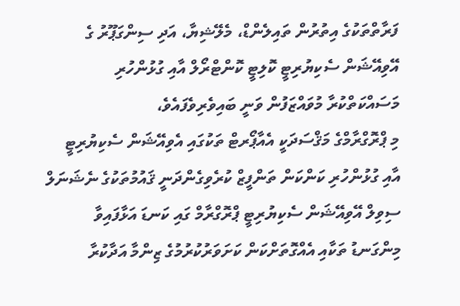ފަރާތްތަކުގެ އިތުރުން ތައިލެންޑް، މެލޭޝިޔާ، އަދި ސިންގަޕޫރު ގެ އޭވިއޭޝަން ސެކިޔުރިޓީ ކޮލިޓީ ކޮންޓްރޯލް އާއި ގުޅުންހުރި މަސައްކަތްކުރާ މުވައްޒަފުން ވަނީ ބައިވެރިވެފައެވެ،
މި ޕްރޮގްރާމްގެ މަޤްސަދަކީ އެއާޕޯރޓް ތަކުގައި އެވިއޭޝަން ސެކިޔުރިޓީ އާއި ގުޅުންހުރި ކަންކަން ތަންފީޒް ކުރެވިގެންދަނީ ޤައުމުތަކުގެ ނެޝަނަލް ސިވިލް އޭވިއޭޝަން ސެކިޔުރިޓީ ޕްރޮގްރާމް ގައި ކަނޑަ އަޅާފައިވާ މިންގަނޑު ތަކާއި އެއްގޮތަށްކަން ކަށަވަރުކުރުމުގެ ޒިންމާ އަދާކުރާ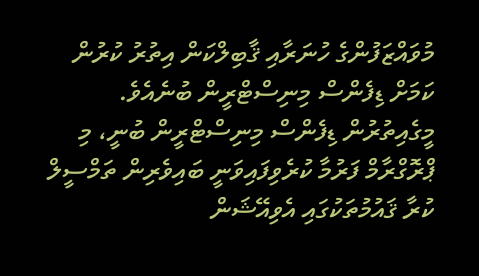މުވައްޒަފުންގެ ހުނަރާއި ޤާބިލްކަން އިތުރު ކުރުން ކަމަށް ޑިފެންސް މިނިސްޓްރީން ބުނެއެވެ.
މީގެއިތުރުން ޑިފެންސް މިނިސްޓްރީން ބުނީ، މި ޕްރޮގްރާމް ފަރުމާ ކުރެވިފައިވަނީ ބައިވެރިން ތަމްސީލް ކުރާ ޤައުމުތަކުގައި އެވިއޭޝަން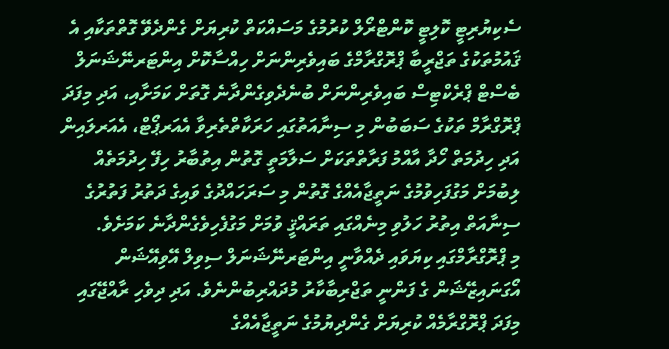ސެކިޔުރިޓީ ކޮލިޓީ ކޮންޓްރޯލް ކުރުމުގެ މަސައްކަތް ކުރިޔަށް ގެންދެވޭ ގޮތްތަކާއި އެ ޤައުމުތަކުގެ ތަޖްރީބާ ޕްރޮގްރާމްގެ ބައިވެރިންނަށް ހިއްސާކޮށް އިންޓަރނޭޝަނަލް ބެސްޓް ޕްރެކްޓިސް ބައިވެރިންނަށް ބުނެދެވިގެންދާނެ ގޮތަށް ކަމަށާއި، އަދި މިފަދަ ޕްރޮގްރާމް ތަކުގެ ސަބަބުން މި ސިނާއަތުގައި ހަރަކާތްތެރިވާ އެއަރޕޯޓް، އެއަރލައިން އަދި ހިދުމަތް ހޯދާ އާއްމު ފަރާތްތަކަށް ސަލާމަތީ ގޮތުން އިތުބާރު ހިފޭ ހިދުމަތެއް ލިބުމަށް މަގުފަހިވުމުގެ ނަތީޖާއެއްގެ ގޮތުން މި ސަރަހައްދުގެ ވައިގެ ދަތުރު ފަތުރުގެ ސިނާއަތް އިތުރު ހަލުވި މިނެއްގައި ތަރައްޤީ ވުމަށް މަގުފެހިވެގެންދާނެ ކަމަށެވެ.
މި ޕްރޮގްރާމްގައި ކިޔަވައި ދެއްވާނީ އިންޓަރނޭޝަނަލް ސިވިލް އޭވިއޭޝަން އޯގަނައިޒޭޝަން ގެ ފަންނީ ތަޖްރިބާކާރު މުދައްރިބުންނެވެ. އަދި ދިވެހި ރާއްޖޭގައި މިފަދަ ޕްރޮގްރާމެއް ކުރިޔަށް ގެންދިޔުމުގެ ނަތީޖާއެއްގެ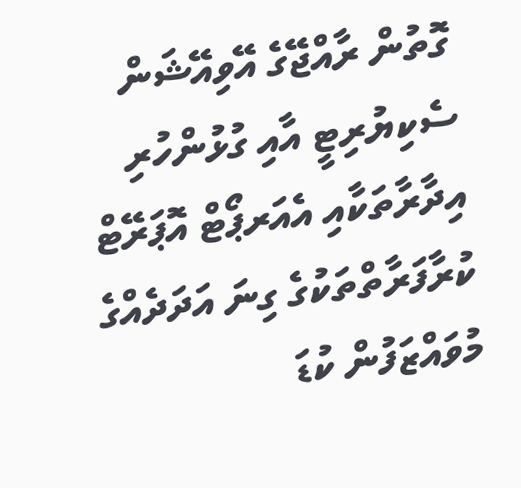ގޮތުން ރާއްޖޭގެ އޭވިއޭޝަން ސެކިޔުރިޓީ އާއި ގުޅުންހުރި އިދާރާތަކާއި އެއަރޕޯޓް އޮޕަރޭޓް ކުރާފަރާތްތަކުގެ ގިނަ އަދަދެއްގެ މުވައްޒަފުން ކުޑަ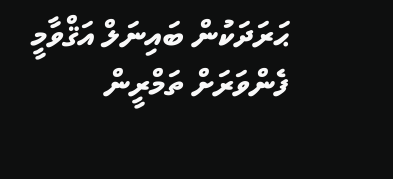ޙަރަދަކުން ބައިނަލް އަޤްވާމީ ފެންވަރަށް ތަމްރީން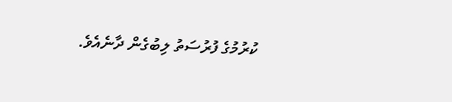ކުރުމުގެ ފުރުސަތު ލިބުގެން ދާނެއެވެ.